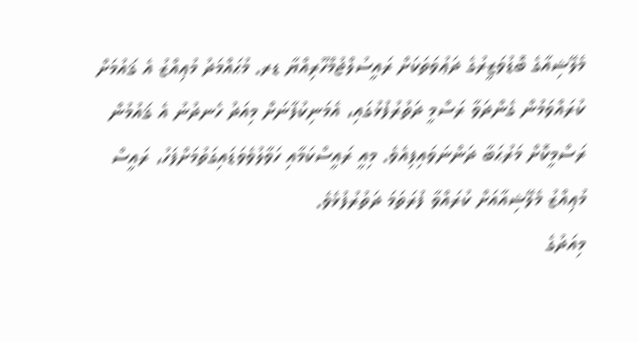މެލޭޝިއާގެ ބޮޑުވަޒީރުގެ ދަޢުވަތަކަށް ރައީސުލްޖުމްހޫރިއްޔާ ޑރ. މުޙައްމަދު މުޢިއްޒު އެ ޤައުމަށް ކުރައްވަމުން ގެންދަވާ ރަސްމީ ދަތުރުފުޅުގައި، އެމަނިކުފާނަށް މިއަދު ހެނދުނު އެ ޤައުމުން ރަސްމީކޮށް މަރުޙަބާ ދަންނަވައިފިއެވެ. މިއީ ރައީސްކަމާއި ހަވާލުވެވަޑައިގަތުމަށްފަހު، ރައީސް މުޢިއްޒު މެލޭޝިއާއަށް ކުރައްވާ ފުރަތަމަ ދަތުރުފުޅެވެ.
މިއަދުގެ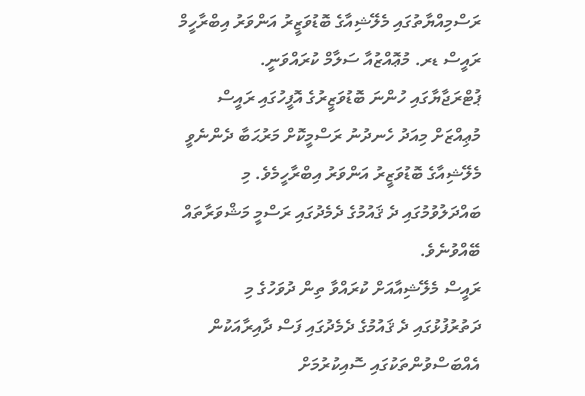ރަސްމިއްޔާތުގައި މެލޭޝިއާގެ ބޮޑުވަޒީރު އަންވަރު އިބްރާހީމް ރައީސް ޑރ. މުޢޮއްޒުއާ ސަލާމް ކުރައްވަނީ.
ޕުޓްރަޖާޔާގައި ހުންނަ ބޮޑުވަޒީރުގެ އޮފީހުގައި ރައީސް މުޢިއްޒަށް މިއަދު ހެނދުނު ރަސްމީކޮށް މަރުޙަބާ ދެންނެވީ މެލޭޝިއާގެ ބޮޑުވަޒީރު އަންވަރު އިބްރާހީމެވެ. މި ބައްދަލުވުމުގައި ދެ ޤައުމުގެ ދެމެދުގައި ރަސްމީ މަޝްވަރާތައް ބޭއްވުނެވެ.
ރައީސް މެލޭޝިއާއަށް ކުރައްވާ ތިން ދުވަހުގެ މި ދަތުރުފުޅުގައި ދެ ޤައުމުގެ ދެމެދުގައި ފަސް ދާއިރާއަކުން އެއްބަސްވުންތަކުގައި ސޮއިކުރުމަށް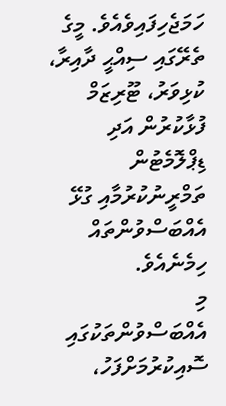ހަމަޖެހިފައިވެއެވެ. މީގެ ތެރޭގައި ސިއްޙީ ދާއިރާ، ކުޅިވަރު، ޓޫރިޒަމް ފުޅާކުރުން އަދި ޑިޕްލޮމެޓުން ތަމްރީނުކުރުމާއި ގުޅޭ އެއްބަސްވުންތައް ހިމެނެއެވެ.
މި އެއްބަސްވުންތަކުގައި ސޮއިކުރުމަށްފަހު،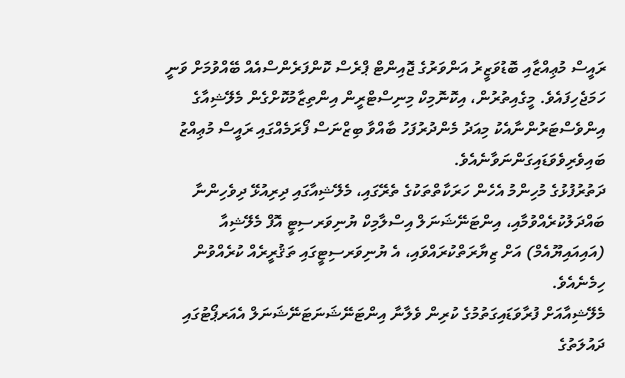ރައީސް މުޢިއްޒާއި ބޮޑުވަޒީރު އަންވަރުގެ ޖޮއިންޓް ޕްރެސް ކޮންފަރެންސްއެއް ބޭއްވުމަށް ވަނީ ހަމަޖެހިފައެވެ. މީގެއިތުރުން، އިކޮނޮމިކް މިނިސްޓްރީން އިންތިޒާމުކޮށްގެން މެލޭޝިއާގެ އިންވެސްޓަރުންނާއެކު މިއަދު މެންދުރުފަހު ބާއްވާ ބިޒްނަސް ފޯރަމެއްގައި ރައީސް މުޢިއްޒު ބައިވެރިވެވަޑައިގަންނަވާނެއެވެ.
ދަތުރުފުޅުގެ މުހިންމު އެހެން ހަރަކާތްތަކުގެ ތެރޭގައި، މެލޭޝިއާގައި ދިރިއުޅޭ ދިވެހިންނާ ބައްދަލުކުރެއްވުމާއި، އިންޓަނޭޝަނަލް އިސްލާމިކް ޔުނިވަރސިޓީ އޮފް މެލޭޝިއާ (އައިއައިޔޫއެމް) އަށް ޒިޔާރަތްކުރައްވައި، އެ ޔުނިވަރސިޓީގައި ތަޤުރީރެއް ކުރެއްވުން ހިމެނެއެވެ.
މެލޭޝިއާއަށް ފުރާވަޑައިގަތުމުގެ ކުރިން ވެލާނާ އިންޓަނޭޝަނަޓަނޭޝަނަލް އެއަރޕޯޓުގައި ދައުލަތުގެ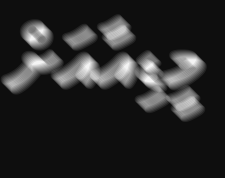މީޑިއާއަށް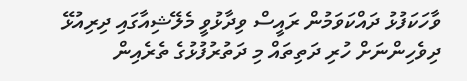ވާހަކަފުޅު ދައްކަވަމުން ރައީސް ވިދާޅުވީ މެލޭޝިއާގައި ދިރިއުޅޭ ދިވެހިންނަށް ހުރި ދަތިތައް މި ދަތުރުފުޅުގެ ތެރެއިން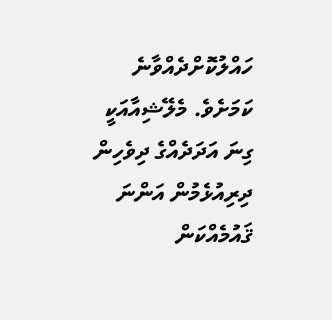ހައްލުކޮށްދެއްވާނެ ކަމަށެވެ. މެލޭޝިއާއަކީ ގިނަ އަދަދެއްގެ ދިވެހިން ދިރިއުޅެމުން އަންނަ ޤައުމެއްކަން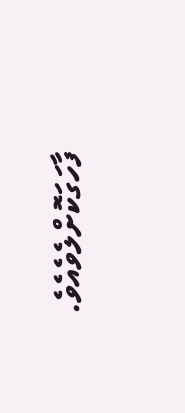ފާހަގަކޮށްލެވެއެވެ.